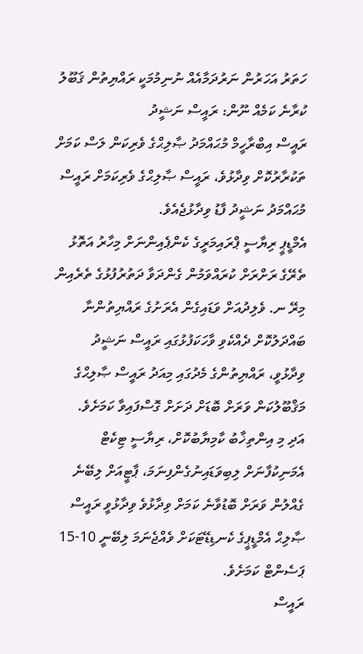ހަތަރު އަހަރުން ނަރުދަމާއެއް ނުނިމުމަކީ ރައްޔިތުން ޤަބޫލު ކުރާނެ ކަމެއް ނޫން: ރައީސް ނަޝީދު
ރައީސް އިބްރާހީމް މުޙައްމަދު ޞާލިޙްގެ ވެރިކަން ލަސް ކަމަށް ތަކުރާރުކޮށް ވިދާޅުވެ، ރައީސް ޞާލިޙްގެ ވެރިކަމަށް ރައީސް މުޙައްމަދު ނަޝީދު ފާޑު ވިދާޅުޖެއެވެ.
އެމްޑީޕީ ރިޔާސީ ޕްރައިމަރީގެ ކެންޕެއިންނަށް މިހާރު އަތޮޅު ތެރޭގެ ރަށްރަށް ކުރައްވަމުން ގެންދަވާ ދަތުރުފުޅުގެ ތެރެއިން މިރޭ ނ. ވެލިދުއަށް ވަޑައިގެން އެރަށުގެ ރައްޔިތުންނާ ބައްދަލުކޮށް ދެއްކެވި ވާހަކަފުޅުގައި ރައީސް ނަޝީދު ވިދާޅުވީ، ރައްޔިތުންގެ މެދުގައި މިއަދު ރައީސް ޞާލިޙްގެ މަޤްބޫލުކަން ވަރަށް ބޮޑަށް ދަށަށް ގޮސްފައިވާ ކަމަށެވެ.
އަދި މި އިންތިޚާބު ކާމިޔާބުކޮށް، ރިޔާސީ ޓިކެޓް އެމަނިކުފާނަށް ލިބިވަޑައިނުގެންފިނަމަ، ޕާޓީއަށް ލިބޭނެ ގެއްލުން ވަރަށް ބޮޑުވާނެ ކަމަށް ވިދާޅުވެ ވިދާޅުވީ ރައީސް ޞާލިޙް އެމްޑީޕީގެ ކެނޑިޑޭޓަކަށް ވެއްޖެނަމަ ލިބޭނީ 10-15 ޕަސެންޓް ކަމަށެވެ.
ރައީސް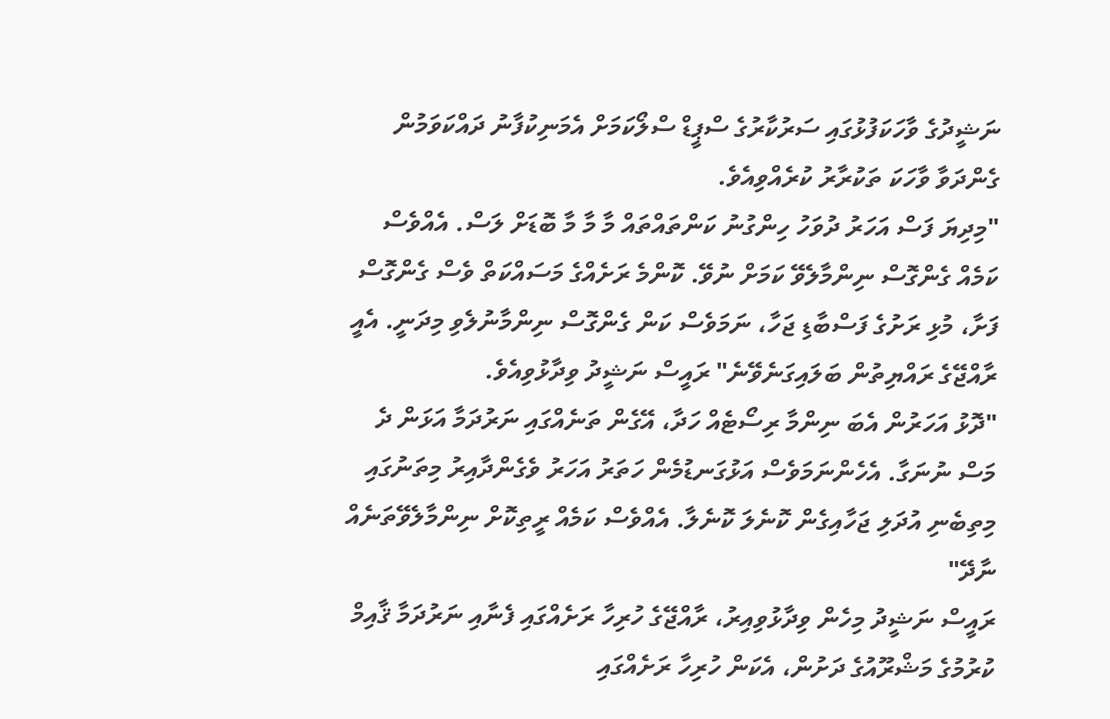ނަޝީދުގެ ވާހަކަފުޅުގައި ސަރުކާރުގެ ސްޕީޑް ސްލޯކަމަށް އެމަނިކުފާނު ދައްކަވަމުން ގެންދަވާ ވާހަކަ ތަކުރާރު ކުރެއްވިއެވެ.
"މިދިޔަ ފަސް އަހަރު ދުވަހު ހިންގުނު ކަންތައްތައް މާ މާ މާ ބޮޑަށް ލަސް. އެއްވެސް ކަމެއް ގެންގޮސް ނިންމާލެވޭ ކަމަށް ނުވޭ. ކޮންމެ ރަށެއްގެ މަސައްކަތް ވެސް ގެންގޮސް ފަށާ، މުޅި ރަށުގެ ފަސްބާޑި ޖަހާ، ނަމަވެސް ކަން ގެންގޮސް ނިންމާނުލެވި މިދަނީ. އެއީ ރާއްޖޭގެ ރައްޔިތުން ބަލައިގަނެވޭނެ" ރައީސް ނަޝީދު ވިދާޅުވިއެވެ.
"ދޮޅު އަހަރުން އެބަ ނިންމާ ރިސޯޓެއް ހަދާ، އޭގެން ތަނެއްގައި ނަރުދަމާ އަޅަން ދެ މަސް ނުނަގާ. އެހެންނަމަވެސް އަޅުގަނޑުމެން ހަތަރު އަހަރު ވެގެންދާއިރު މިތަނުގައި މިތިބެނި އުދަލި ޖަހާއިގެން ކޮނެލަ ކޮނެލާ. އެއްވެސް ކަމެއް ރީތިކޮށް ނިންމާލެވޭތަނެއް ނާދޭ"
ރައީސް ނަޝީދު މިހެން ވިދާޅުވިއިރު، ރާއްޖޭގެ ހުރިހާ ރަށެއްގައި ފެނާއި ނަރުދަމާ ޤާއިމް ކުރުމުގެ މަޝްރޫއުގެ ދަށުން، އެކަން ހުރިހާ ރަށެއްގައި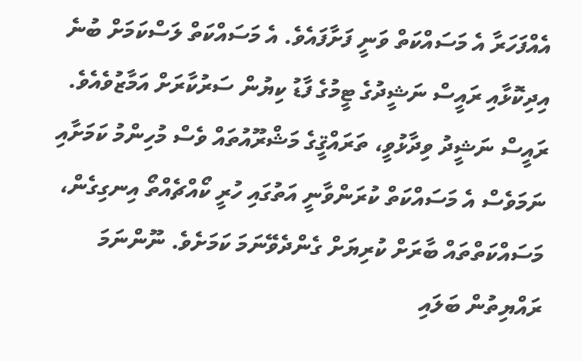އެއްފަހަރާ އެ މަސައްކަތް ވަނީ ފަށާފައެވެ. އެ މަސައްކަތް ލަސްކަމަށް ބުނެ އިދިކޮޅާއި ރައީސް ނަޝީދުގެ ޓީމުގެ ފާޑު ކިޔުން ސަރުކާރަށް އަމާޒުވެއެވެ.
ރައީސް ނަޝީދު ވިދާޅުވީ، ތަރައްޤީގެ މަޝްރޫއުތައް ވެސް މުހިންމު ކަމަށާއި ނަމަވެސް އެ މަސައްކަތް ކުރަންވާނީ އަތުގައި ހުރީ ކޯއްޗެއްތޯ އިނގިގެން، މަސައްކަތްތައް ބާރަށް ކުރިޔަށް ގެންދެވޭނަމަ ކަމަށެވެ. ނޫންނަމަ ރައްޔިތުން ބަލައި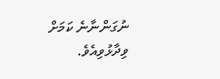ނުގަންނާނެ ކަމަށް ވިދާޅުވިއެވެ.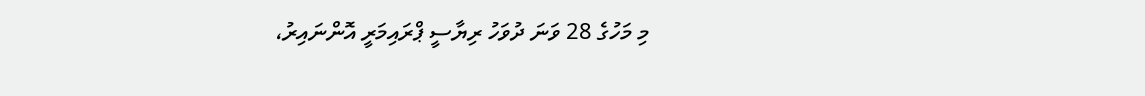މި މަހުގެ 28 ވަނަ ދުވަހު ރިޔާސީ ޕްރައިމަރީ އޮންނައިރު،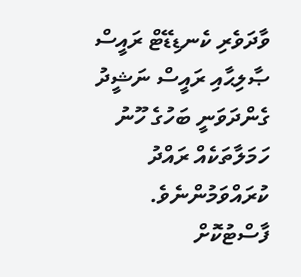ވާދަވެރި ކެނޑިޑޭޓް ރައީސް ޞާލިޙާއި ރައީސް ނަޝީދު ގެންދަވަނީ ބަހުގެ ހޫނު ހަމަލާތަކެއް ރައްދު ކުރައްވަމުންނެވެ.
ފާސްޓުކޮށް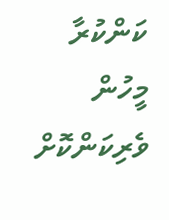ކަންކުރާ މީހުން ވެރިކަންކޮށް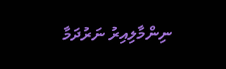ނިންމާލިއިރު ނަރުދަމާ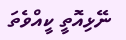ނޭޅިއޮތީ ކީއްވެތަ